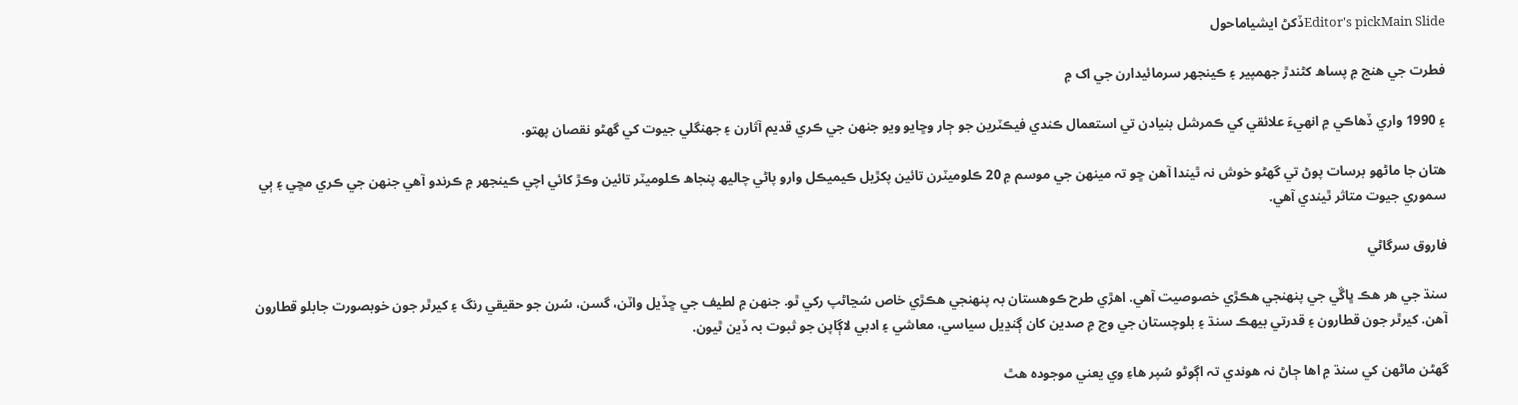Editor's pickMain Slideڏکڻ ايشياماحول

فطرت جي ھنج ۾ پساھ کڻندڙ جهمپير ۽ ڪينجھر سرمائيدارن جي اک ۾

۽ 1990 واري ڏهاڪي ۾ انھيءَ علائقي کي ڪمرشل بنيادن تي استعمال ڪندي فيڪٽرين جو ڄار وڇايو ويو جنهن جي ڪري قديم آثارن ۽ جھنگلي جيوت کي گهڻو نقصان پهتو.

ھتان جا ماڻهو برسات پوڻ تي گهڻو خوش نہ ٿيندا آھن ڇو تہ مينھن جي موسم ۾ 20 ڪلوميٽرن تائين پکڙيل ڪيميڪل وارو پاڻي چاليھ پنجاھ ڪلوميٽر تائين وڪڙ کائي اچي ڪينجهر ۾ ڪرندو آھي جنهن جي ڪري مڇي ۽ ٻي سموري جيوت متاثر ٿيندي آھي.

فاروق سرگاڻي

سنڌ جي ھر ھڪ ڀاڱي جي پنهنجي ھڪڙي خصوصيت آھي. اھڙي طرح ڪوھستان بہ پنهنجي ھڪڙي خاص سُڃاڻپ رکي ٿو. جنهن ۾ لطيف جي ڇڏيل واٽن، گسن، سُرن جو حقيقي رنگ ۽ کيرٿر جون خوبصورت جابلو قطارون آھن. کيرٿر جون قطارون ۽ قدرتي بيھڪ سنڌ ۽ بلوچستان جي وچ ۾ صدين کان ڳنڍيل سياسي، معاشي ۽ ادبي لاڳاپن جو ثبوت بہ ڏين ٿيون.

گهڻن ماڻهن کي سنڌ ۾ اھا ڄاڻ نہ ھوندي تہ اڳوڻو سُپر ھاءِ وي يعني موجودہ ھٿ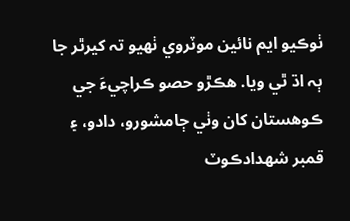ٺوڪيو ايم نائين موٽروي ٺھيو تہ کيرٿر جا ٻہ اڌ ٿي ويا. ھڪڙو حصو ڪراچيءَ جي ڪوھستان کان وٺي ڄامشورو، دادو، ۽ قمبر شهدادڪوٽ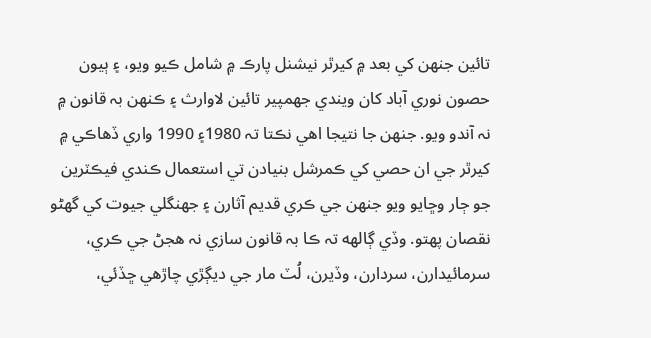تائين جنهن کي بعد ۾ کيرٿر نيشنل پارڪ ۾ شامل ڪيو ويو، ۽ ٻيون حصون نوري آباد کان ويندي جهمپير تائين لاوارث ۽ ڪنهن بہ قانون ۾ نہ آندو ويو. جنهن جا نتيجا اھي نڪتا تہ 1980۽ 1990 واري ڏهاڪي ۾ کيرٿر جي ان حصي کي ڪمرشل بنيادن تي استعمال ڪندي فيڪٽرين جو ڄار وڇايو ويو جنهن جي ڪري قديم آثارن ۽ جھنگلي جيوت کي گهڻو نقصان پهتو. وڏي ڳالهه تہ ڪا بہ قانون سازي نہ ھجڻ جي ڪري، سرمائيدارن، سردارن، وڏيرن، لُٽ مار جي ديڳڙي چاڙھي ڇڏئي،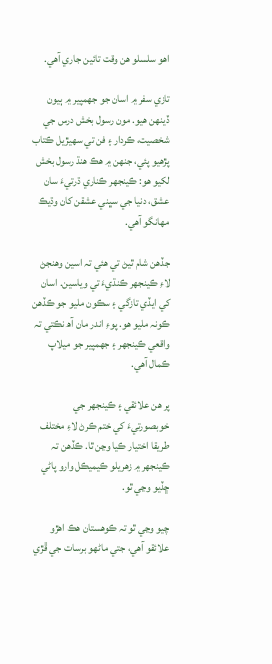اھو سلسلو ھن وقت تائين جاري آھي.

تازي سفر ۾ اسان جو جهمپير ۾ ٻيون ڏينهن ھيو. مون رسول بخش درس جي شخصيت، ڪردار ۽ فن تي سهيڙيل ڪتاب پڙھيو پئي، جنهن ۾ ھڪ ھنڌ رسول بخش لکيو ھو: ڪينجهر ڪناري ڌرتيءَ سان عشق، دنيا جي سڀني عشقن کان وڌيڪ مھانگو آھي.

جڏهن شام ٿيڻ تي ھئي تہ اسين وھنجڻ لاءِ ڪينجهر ڪنڌيءَ تي وياسين. اسان کي ايڏي تازگي ۽ سڪون مليو جو ڪڏھن ڪونہ مليو ھو. پوءِ اندر مان آھ نڪتي تہ واقعي ڪينجهر ۽ جهمپير جو ميلاپ ڪمال آھي.

پر ھن علائقي ۽ ڪينجھر جي خوبصورتيءَ کي ختم ڪرڻ لاءِ مختلف طريقا اختيار ڪيا وڃن ٿا. ڪڏھن تہ ڪينجھر ۾ زھريلو ڪيميڪل وارو پاڻي ڇڏيو وڃي ٿو.

چيو وڃي ٿو تہ ڪوھستان ھڪ اھڙو علائقو آھي، جتي ماڻهو برسات جي ڦڙي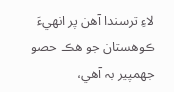لاءِ ترسندا آھن پر انھيءَ ڪوھستان جو ھڪ حصو جهمپير بہ آھي،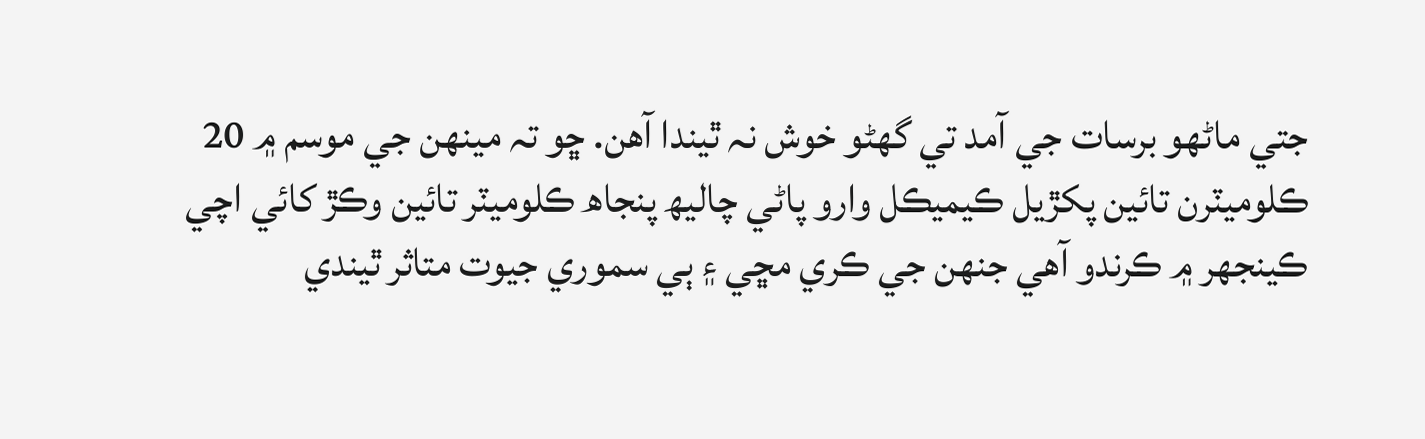جتي ماڻهو برسات جي آمد تي گهڻو خوش نہ ٿيندا آھن. ڇو تہ مينھن جي موسم ۾ 20 ڪلوميٽرن تائين پکڙيل ڪيميڪل وارو پاڻي چاليھ پنجاھ ڪلوميٽر تائين وڪڙ کائي اچي ڪينجهر ۾ ڪرندو آھي جنهن جي ڪري مڇي ۽ ٻي سموري جيوت متاثر ٿيندي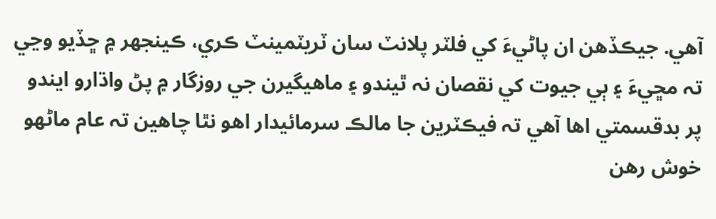آھي. جيڪڏهن ان پاڻيءَ کي فلٽر پلانٽ سان ٽريٽمينٽ ڪري، ڪينجهر ۾ ڇڏيو وڃي تہ مڇيءَ ۽ ٻي جيوت کي نقصان نہ ٿيندو ۽ ماھيگيرن جي روزگار ۾ پڻ واڌارو ايندو پر بدقسمتي اھا آھي تہ فيڪٽرين جا مالڪ سرمائيدار اھو نٿا چاھين تہ عام ماڻهو خوش رھن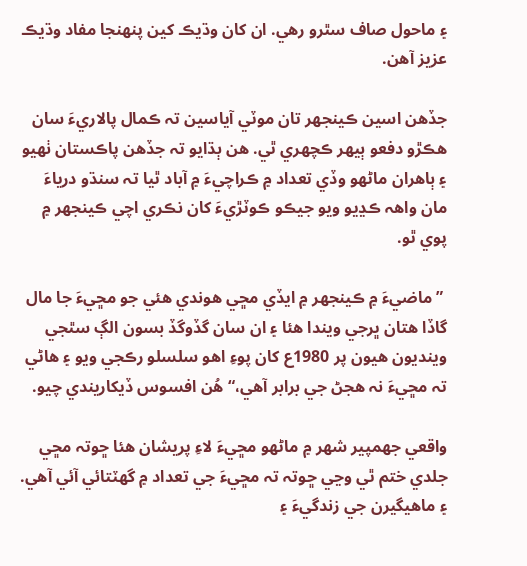۽ ماحول صاف سٿرو رھي. ان کان وڌيڪ کين پنهنجا مفاد وڌيڪ عزيز آھن.

جڏھن اسين ڪينجھر تان موٽي آياسين تہ ڪمال پالاريءَ سان ھڪڙو دفعو ٻيهر ڪچھري ٿي. ھن ٻڌايو تہ جڏهن پاڪستان ٺھيو ۽ ٻاھران ماڻهو وڏي تعداد ۾ ڪراچيءَ ۾ آباد ٿيا تہ سنڌو درياءَ مان واھہ ڪڍيو ويو جيڪو ڪوٽڙيءَ کان نڪري اچي ڪينجهر ۾ پوي ٿو.

 ”ماضيءَ ۾ ڪينجهر ۾ ايڏي مڇي ھوندي ھئي جو مڇيءَ جا مال گاڏا ھتان ڀرجي ويندا ھئا ۽ ان سان گڏوگڏ بسون الڳ سٿجي وينديون ھيون پر 1980ع کان پوءِ اھو سلسلو رڪجي ويو ۽ ھاڻي تہ مڇيءَ نہ ھجڻ جي برابر آھي،“ ھُن افسوس ڏيکاريندي چيو.

واقعي جهمپير شهر ۾ ماڻهو مڇيءَ لاءِ پريشان ھئا ڇوتہ مڇي جلدي ختم ٿي وڃي ڇوتہ تہ مڇيءَ جي تعداد ۾ گهٽتائي آئي آھي. ۽ ماھيگيرن جي زندگيءَ ۽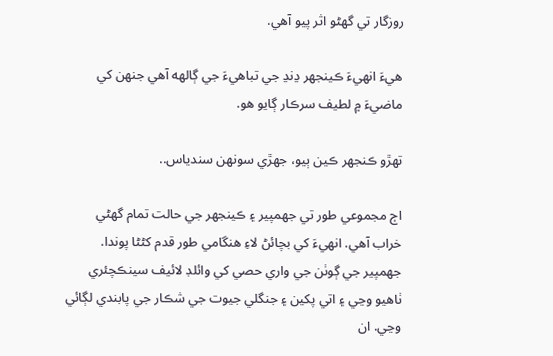روزگار تي گھڻو اثر پيو آھي.

ھيءَ انهيءَ ڪينجهر ڍنڍ جي تباهيءَ جي ڳالهه آھي جنهن کي ماضيءَ ۾ لطيف سرڪار ڳايو ھو.

تهڙو ڪنجھر ڪين ٻيو، جهڙي سونھن سندياس..

اڄ مجموعي طور تي جهمپير ۽ ڪينجهر جي حالت تمام گهڻي خراب آھي. انھيءَ کي بچائڻ لاءِ ھنگامي طور قدم کڻڻا پوندا. جهمپير جي ڳوٺن جي واري حصي کي وائلڊ لائيف سينڪچئري ٺاهيو وڃي ۽ اتي پکين ۽ جنگلي جيوت جي شڪار جي پابندي لڳائي وڃي. ان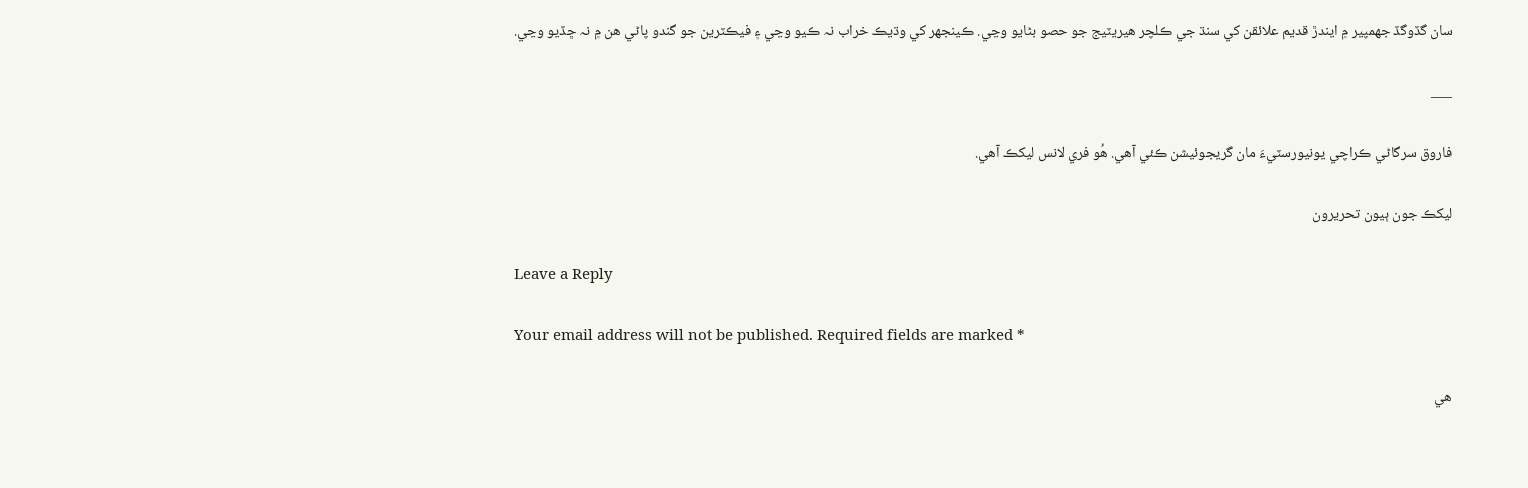سان گڏوگڏ جهمپير ۾ ايندڙ قديم علائقن کي سنڌ جي ڪلچر ھيريٽيج جو حصو بڻايو وڃي. ڪينجهر کي وڌيڪ خراب نہ ڪيو وڃي ۽ فيڪٽرين جو گندو پاڻي ھن ۾ نہ ڇڏيو وڃي.

___

فاروق سرگاڻي ڪراچي يونيورسٽيءَ مان گريجوئيشن ڪئي آھي. ھُو فري لانس ليکڪ آھي.

ليکڪ جون ٻيون تحريرون

Leave a Reply

Your email address will not be published. Required fields are marked *

هي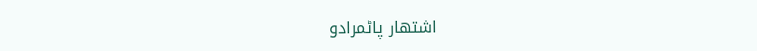اشتهار پاڻمرادو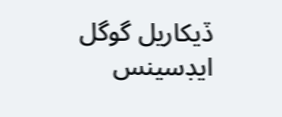ڏيکاريل گوگل ايڊسينس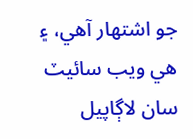جو اشتهار آهي، ۽ هي ويب سائيٽ سان لاڳاپيل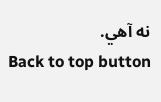نه آهي.
Back to top button